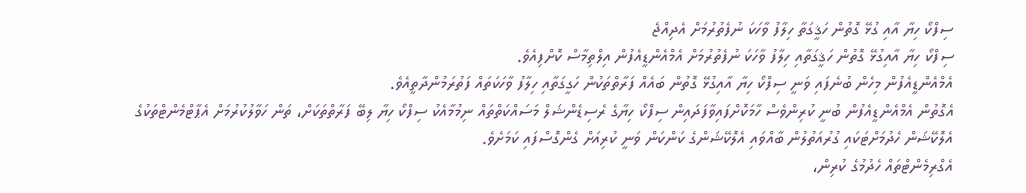ސިފްކޯ ހިޔާ އާއި ގުޅޭ ގޮތުން ހަޤީގަތާ ހިލާފު ވާހަކަ ނުފެތުރުމަށް އެދިއްޖެ
ސިފްކޯ ހިޔާ އާއިގުޅޭ ގޮތުން ހަޤީގަތާއި ހިލާފު ވާހަކަ ނުފެތުރުމަށް އެމްއެންޑީއެފުން އިލްތިމާސް ކޮށްފިއެވެ.
އެމްއެންޑީއެފުން މިހެން ބުނެފައި ވަނީ ސިފްކޯ ހިޔާ އާއިގުޅޭ ގޮތުން ބައެއް ފަރާތްތަކުން ހަގީގަތާއި ހިލާފު ވާހަކަތައް ފަތުރަމުންދާތީއެވެ.
އެގޮތުން އެމްއެންޑީއެފުން ބުނީ ކުރިންވެސް ހާމަކޮށްފައިވާފަދައިން ސިފްކޯ ހިޔާގެ ރެސިޑެންޝަލް މަސައްކަތްތައް ނިމުމާއެކު ސިފްކޯ ހިޔާ ލިބޭ ފަރާތްތަކަށް، ތަން ހަވާލުކުރުމަށް އެޕާޓްމެންޓްތަކުގެ އެލޮކޭޝަން ހެދުމަށްޓަކައި ގުރުއަތުލުން ބާއްވައި އެލޮކޭޝަންގެ ކަންކަން ވަނީ ކުރިއަށް ގެންގޮސްފައި ކަމަށެވެ.
އެގްރިމެންޓްތައް ހެދުމުގެ ކުރިން،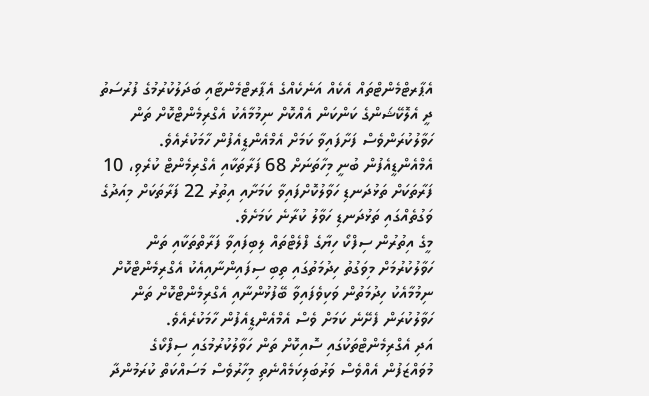އެޕާރޓްމެންޓްތައް އެކެއް އަނެކެއްގެ އެޕާރޓްމެންޓާއި ބަދަލުކުރުމުގެ ފުރުސަތު ދީ އެލޮކޭޝަންގެ ކަންކަން އެއްކޮށް ނިމުމާއެކު އެގްރިމެންޓްކޮށް ތަން ހަވާލުކުރަންވެސް ފަށާފައިވާ ކަމަށް އެމްއެންޑީއެފުން ހާމަކުރެއެވެ.
އެމްއެންޑީއެފުން ބުނީ މިހާތަނަށް 68 ފަރާތަކާއި އެގްރިމެންޓް ކުރެވި، 10 ފަރާތަކަށް ތަޅުދަނޑި ހަވާލުކޮށްފައިވާ ކަމަށާއި އިތުރު 22 ފަރާތަކަށް މިއަދުގެ ވަގުތެއްގައި ތަޅުދަނޑި ހަވާލު ކުރާނެ ކަމަށެވެ.
މީގެ އިތުރުން ސިފްކޯ ހިޔާގެ ފްލެޓްތައް ލިބިފައިވާ ފަރާތްތަކާއި ތަން ހަވާލުކުރުމަށް މިވަގުތު ހިދުމަތުގައި ތިބި ސިފައިންނާއިއެކު އެގްރިމެންޓްކޮށް ނިމުމާއެކު ހިދުމަތުން ވަކިވެފައިވާ ބޭފުޅުންނާއި އެގްރިމެންޓްކޮށް ތަން ހަވާލުކުރަން ފެށޭނެ ކަމަށް ވެސް އެމްއެންޑީއެފުން ހާމަކުރެއެވެ.
އަދި އެގްރިމެންޓްތަކުގައި ސޮއިކޮށް ތަން ހަވާލުކުރުމުގައި ސިފްކޯގެ މުވައްޒަފުން އެއްވެސް ވަރުބަލިކަމެއްނެތި މިހާރުވެސް މަސައްކަތް ކުރަމުންދާ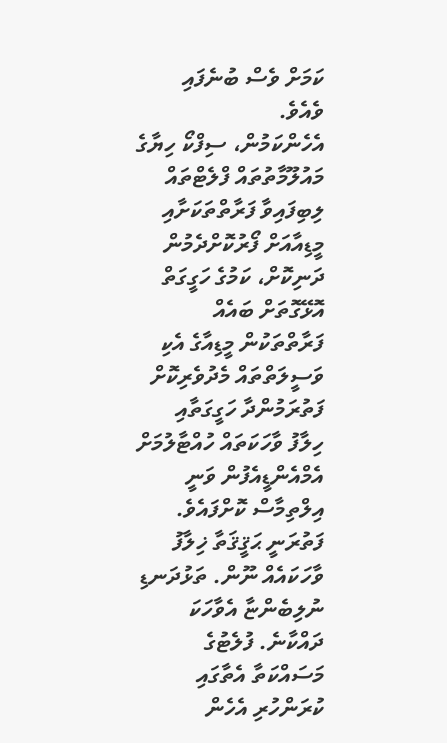ކަމަށް ވެސް ބުނެފައި ވެއެވެ.
އެހެންކަމުން، ސިފްކޯ ހިޔާގެ މައުލޫމާތުތައް ފްލެޓްތައް ލިބިފައިވާ ފަރާތްތަކަށާއި މީޑިއާއަށް ފޯރުކޮށްދެމުން ދަނިކޮށް، ކަމުގެ ހަގީގަތް އޮޅޭގޮތަށް ބައެއް ފަރާތްތަކުން މީޑިއާގެ އެކި ވަސީލަތްތައް މެދުވެރިކޮށް ފަތުރަމުންދާ ހަގީގަތާއި ހިލާފު ވާހަކަތައް ހުއްޓާލުމަށް އެމްއެންޑީއެފުން ވަނީ އިލްތިމާސް ކޮށްފައެވެ.
ފަތުރަނީ ޙަޤީޤަތާ ޚިލާފު ވާހަކައެއް ނޫން. ތަޅުދަނޑި ނުލިބެންޏާ އެވާހަކަ ދައްކާނެ. ފުލެޓުގެ މަސައްކަތާ އެތާގައި ކުރަންހުރި އެހެން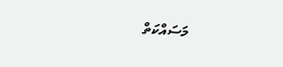މަސައްކަތް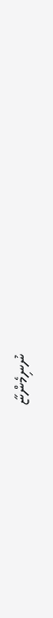ނުނިމެންޏާ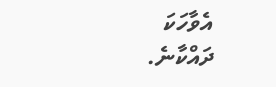އެވާހަކަ ދައްކާނެ.